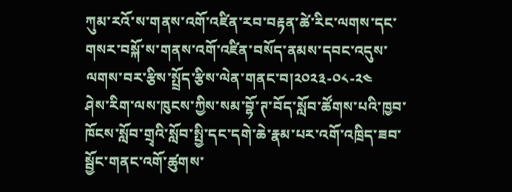ཀུམ་རའོ་ས་གནས་འགོ་འཛིན་རབ་བརྟན་ཚེ་རིང་ལགས་དང་གསར་བསྐོ་ས་གནས་འགོ་འཛིན་བསོད་ནམས་དབང་འདུས་ལགས་བར་རྩིས་སྤྲོད་རྩིས་ལེན་གནང་བ།༢༠༢༣-༠༨-༢༤
ཤེས་རིག་ལས་ཁུངས་ཀྱིས་སམ་བྷོ་ཊ་བོད་སློབ་ཚོགས་པའི་ཁྱབ་ཁོངས་སློབ་གྲྭའི་སློབ་སྤྱི་དང་དགེ་ཆེ་རྣམ་པར་འགོ་འཁྲིད་ཟབ་སྦྱོང་གནང་འགོ་ཚུགས་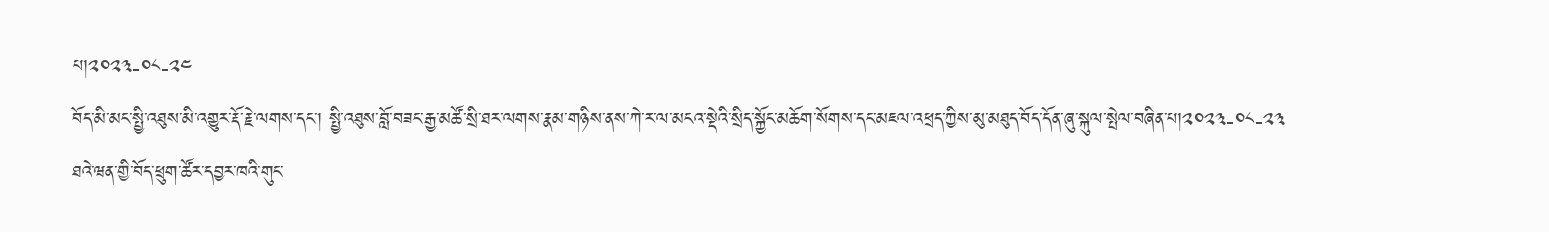པ།༢༠༢༣-༠༨-༢༤
བོད་མི་མང་སྤྱི་འཐུས་མི་འགྱུར་རྡོ་རྗེ་ལགས་དང་། སྤྱི་འཐུས་བློ་བཟང་རྒྱ་མཚོ་སྲི་ཐར་ལགས་རྣམ་གཉིས་ནས་ཀེ་ར་ལ་མངའ་སྡེའི་སྲིད་སྐྱོང་མཆོག་སོགས་དང་མཇལ་འཕྲད་ཀྱིས་མུ་མཐུད་བོད་དོན་ཞུ་སྐུལ་སྤེལ་བཞིན་པ།༢༠༢༣-༠༨-༢༣
ཐའེ་ཝན་གྱི་བོད་ཕྲུག་ཚོར་དབྱར་ཁའི་གུང་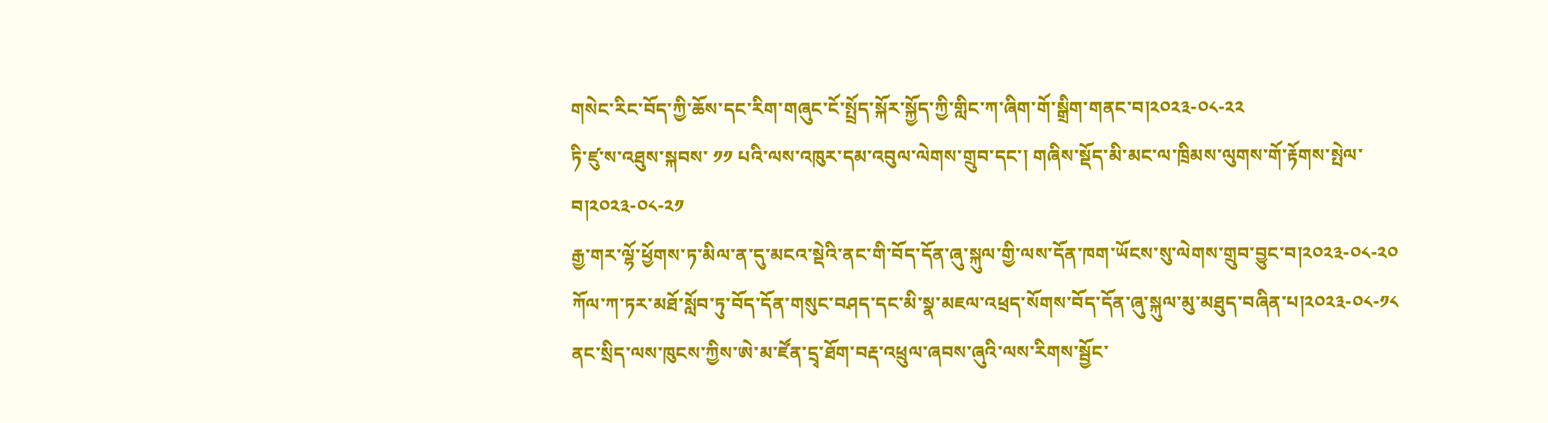གསེང་རིང་བོད་ཀྱི་ཆོས་དང་རིག་གཞུང་ངོ་སྤྲོད་སྐོར་སྐྱོད་ཀྱི་གླིང་ཀ་ཞིག་གོ་སྒྲིག་གནང་བ།༢༠༢༣-༠༨-༢༢
ཏི་ཛུ་ས་འཐུས་སྐབས་ ༡༡ པའི་ལས་འཁུར་དམ་འབུལ་ལེགས་གྲུབ་དང་། གཞིས་སྡོད་མི་མང་ལ་ཁྲིམས་ལུགས་གོ་རྟོགས་སྤེལ་བ།༢༠༢༣-༠༨-༢༡
རྒྱ་གར་ལྷོ་ཕྱོགས་ཏ་མིལ་ན་དུ་མངའ་སྡེའི་ནང་གི་བོད་དོན་ཞུ་སྐུལ་གྱི་ལས་དོན་ཁག་ཡོངས་སུ་ལེགས་གྲུབ་བྱུང་བ།༢༠༢༣-༠༨-༢༠
ཀོལ་ཀ་ཏར་མཐོ་སློབ་ཏུ་བོད་དོན་གསུང་བཤད་དང་མི་སྣ་མཇལ་འཕྲད་སོགས་བོད་དོན་ཞུ་སྐུལ་མུ་མཐུད་བཞིན་པ།༢༠༢༣-༠༨-༡༨
ནང་སྲིད་ལས་ཁུངས་ཀྱིས་ཨེ་མ་ཛོན་དྲྭ་ཐོག་བརྡ་འཕྲུལ་ཞབས་ཞུའི་ལས་རིགས་སྦྱོང་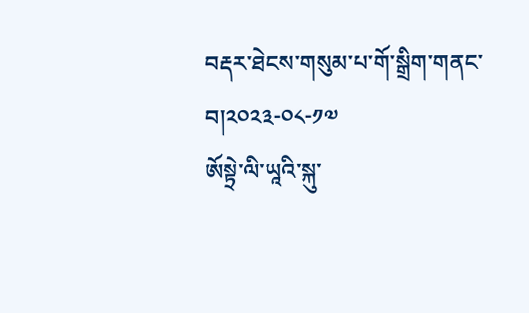བརྡར་ཐེངས་གསུམ་པ་གོ་སྒྲིག་གནང་བ།༢༠༢༣-༠༨-༡༧
ཨོསྟྲེ་ལི་ཡཱའི་སྐུ་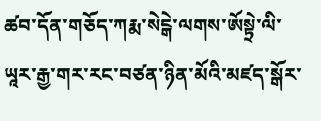ཚབ་དོན་གཅོད་ཀརྨ་སེངྒེ་ལགས་ཨོསྟྲེ་ལི་ཡཱར་རྒྱ་གར་རང་བཙན་ཉིན་མོའི་མཛད་སྒོར་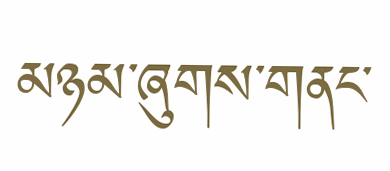མཉམ་ཞུགས་གནང་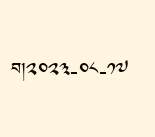བ།༢༠༢༣-༠༨-༡༧